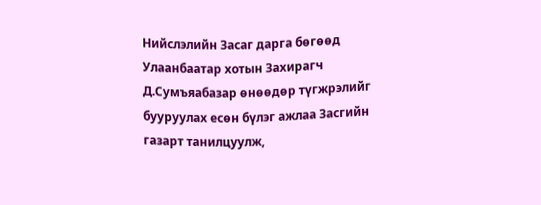Нийслэлийн Засаг дарга бөгөөд Улаанбаатар хотын Захирагч Д.Сумъяабазар өнөөдөр түгжрэлийг бууруулах есөн бүлэг ажлаа Засгийн газарт танилцуулж,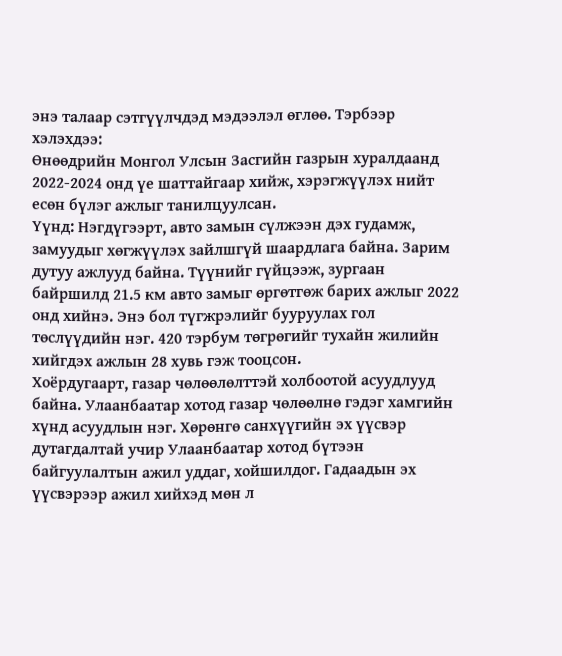энэ талаар сэтгүүлчдэд мэдээлэл өглөө. Тэрбээр хэлэхдээ:
Өнөөдрийн Монгол Улсын Засгийн газрын хуралдаанд 2022-2024 онд үе шаттайгаар хийж, хэрэгжүүлэх нийт есөн бүлэг ажлыг танилцуулсан.
Үүнд: Нэгдүгээрт, авто замын сүлжээн дэх гудамж, замуудыг хөгжүүлэх зайлшгүй шаардлага байна. Зарим дутуу ажлууд байна. Түүнийг гүйцээж, зургаан байршилд 21.5 км авто замыг өргөтгөж барих ажлыг 2022 онд хийнэ. Энэ бол түгжрэлийг бууруулах гол төслүүдийн нэг. 420 тэрбум төгрөгийг тухайн жилийн хийгдэх ажлын 28 хувь гэж тооцсон.
Хоёрдугаарт, газар чөлөөлөлттэй холбоотой асуудлууд байна. Улаанбаатар хотод газар чөлөөлнө гэдэг хамгийн хүнд асуудлын нэг. Хөрөнгө санхүүгийн эх үүсвэр дутагдалтай учир Улаанбаатар хотод бүтээн байгуулалтын ажил уддаг, хойшилдог. Гадаадын эх үүсвэрээр ажил хийхэд мөн л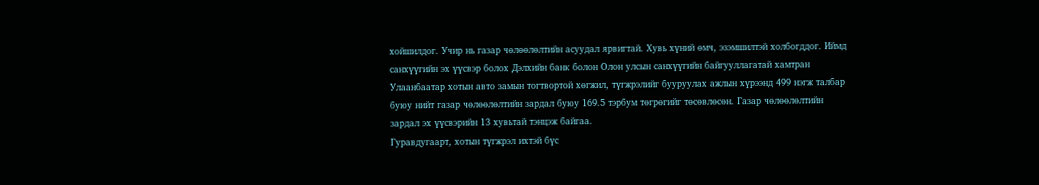хойшилдог. Учир нь газар чөлөөлөлтийн асуудал ярвигтай. Хувь хүний өмч, эзэмшилтэй холбогддог. Иймд санхүүгийн эх үүсвэр болох Дэлхийн банк болон Олон улсын санхүүгийн байгууллагатай хамтран Улаанбаатар хотын авто замын тогтвортой хөгжил, түгжрэлийг бууруулах ажлын хүрээнд 499 нэгж талбар буюу нийт газар чөлөөлөлтийн зардал буюу 169.5 тэрбум төгрөгийг төсөвлөсөн. Газар чөлөөлөлтийн зардал эх үүсвэрийн 13 хувьтай тэнцэж байгаа.
Гуравдугаарт, хотын түгжрэл ихтэй бүс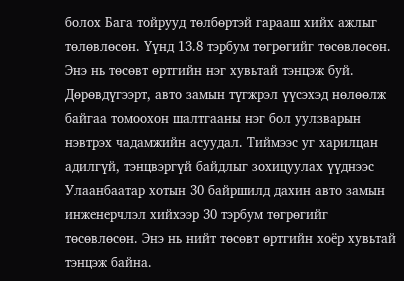болох Бага тойрууд төлбөртэй гарааш хийх ажлыг төлөвлөсөн. Үүнд 13.8 тэрбум төгрөгийг төсөвлөсөн. Энэ нь төсөвт өртгийн нэг хувьтай тэнцэж буй.
Дөрөвдүгээрт, авто замын түгжрэл үүсэхэд нөлөөлж байгаа томоохон шалтгааны нэг бол уулзварын нэвтрэх чадамжийн асуудал. Тиймээс уг харилцан адилгүй, тэнцвэргүй байдлыг зохицуулах үүднээс Улаанбаатар хотын 30 байршилд дахин авто замын инженерчлэл хийхээр 30 тэрбум төгрөгийг төсөвлөсөн. Энэ нь нийт төсөвт өртгийн хоёр хувьтай тэнцэж байна.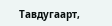Тавдугаарт,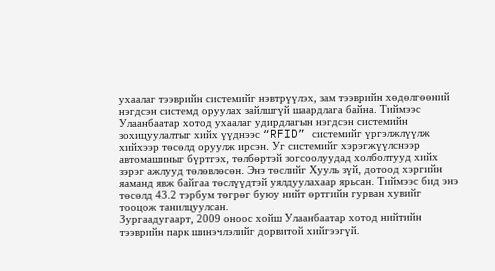ухаалаг тээврийн системийг нэвтрүүлэх, зам тээврийн хөдөлгөөний нэгдсэн системд оруулах зайлшгүй шаардлага байна. Тиймээс Улаанбаатар хотод ухаалаг удирдлагын нэгдсэн системийн зохицуулалтыг хийх үүднээс “RFID” системийг үргэлжлүүлж хийхээр төсөлд оруулж ирсэн. Уг системийг хэрэгжүүлснээр автомашиныг бүртгэх, төлбөртэй зогсоолуудад холболтууд хийх зэрэг ажлууд төлөвлөсөн. Энэ төслийг Хууль зүй, дотоод хэргийн яаманд явж байгаа төслүүдтэй уялдуулахаар ярьсан. Тиймээс бид энэ төсөлд 43.2 тэрбум төгрөг буюу нийт өртгийн гурван хувийг тооцож танилцуулсан.
Зургаадугаарт, 2009 оноос хойш Улаанбаатар хотод нийтийн тээврийн парк шинэчлэлийг дорвитой хийгээгүй.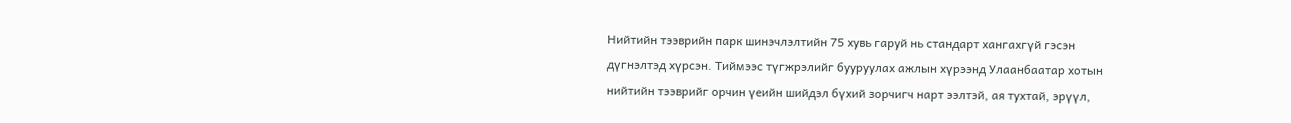Нийтийн тээврийн парк шинэчлэлтийн 75 хувь гаруй нь стандарт хангахгүй гэсэн дүгнэлтэд хүрсэн. Тиймээс түгжрэлийг бууруулах ажлын хүрээнд Улаанбаатар хотын нийтийн тээврийг орчин үеийн шийдэл бүхий зорчигч нарт ээлтэй, ая тухтай, эрүүл,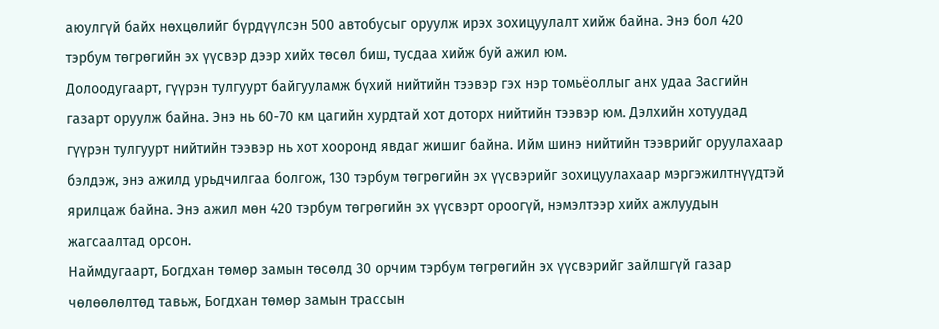аюулгүй байх нөхцөлийг бүрдүүлсэн 500 автобусыг оруулж ирэх зохицуулалт хийж байна. Энэ бол 420 тэрбум төгрөгийн эх үүсвэр дээр хийх төсөл биш, тусдаа хийж буй ажил юм.
Долоодугаарт, гүүрэн тулгуурт байгууламж бүхий нийтийн тээвэр гэх нэр томьёоллыг анх удаа Засгийн газарт оруулж байна. Энэ нь 60-70 км цагийн хурдтай хот доторх нийтийн тээвэр юм. Дэлхийн хотуудад гүүрэн тулгуурт нийтийн тээвэр нь хот хооронд явдаг жишиг байна. Ийм шинэ нийтийн тээврийг оруулахаар бэлдэж, энэ ажилд урьдчилгаа болгож, 130 тэрбум төгрөгийн эх үүсвэрийг зохицуулахаар мэргэжилтнүүдтэй ярилцаж байна. Энэ ажил мөн 420 тэрбум төгрөгийн эх үүсвэрт ороогүй, нэмэлтээр хийх ажлуудын жагсаалтад орсон.
Наймдугаарт, Богдхан төмөр замын төсөлд 30 орчим тэрбум төгрөгийн эх үүсвэрийг зайлшгүй газар чөлөөлөлтөд тавьж, Богдхан төмөр замын трассын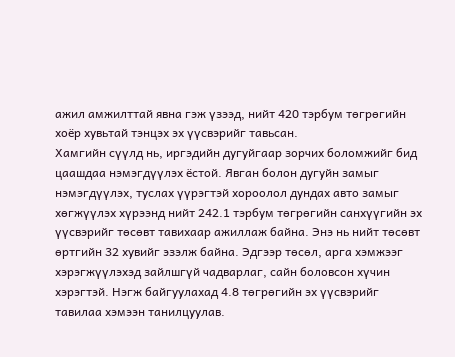ажил амжилттай явна гэж үзээд, нийт 420 тэрбум төгрөгийн хоёр хувьтай тэнцэх эх үүсвэрийг тавьсан.
Хамгийн сүүлд нь, иргэдийн дугуйгаар зорчих боломжийг бид цаашдаа нэмэгдүүлэх ёстой. Явган болон дугуйн замыг нэмэгдүүлэх, туслах үүрэгтэй хороолол дундах авто замыг хөгжүүлэх хүрээнд нийт 242.1 тэрбум төгрөгийн санхүүгийн эх үүсвэрийг төсөвт тавихаар ажиллаж байна. Энэ нь нийт төсөвт өртгийн 32 хувийг эзэлж байна. Эдгээр төсөл, арга хэмжээг хэрэгжүүлэхэд зайлшгүй чадварлаг, сайн боловсон хүчин хэрэгтэй. Нэгж байгуулахад 4.8 төгрөгийн эх үүсвэрийг тавилаа хэмээн танилцуулав.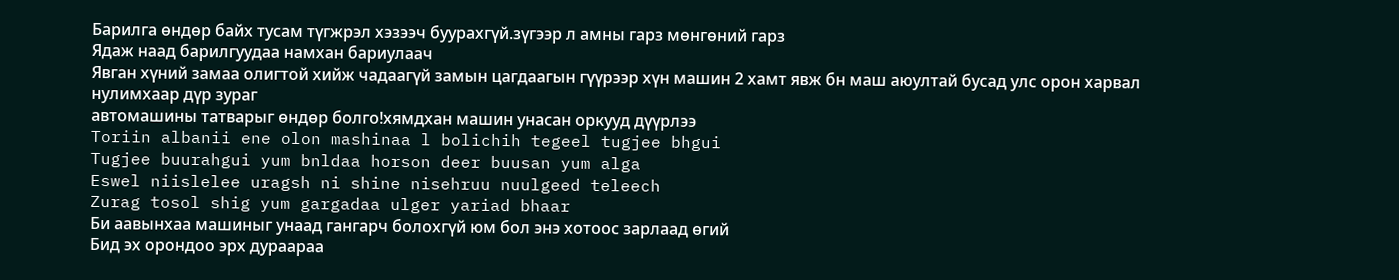Барилга өндөр байх тусам түгжрэл хэзээч буурахгүй.зүгээр л амны гарз мөнгөний гарз
Ядаж наад барилгуудаа намхан бариулаач
Явган хүний замаа олигтой хийж чадаагүй замын цагдаагын гүүрээр хүн машин 2 хамт явж бн маш аюултай бусад улс орон харвал нулимхаар дүр зураг
автомашины татварыг өндөр болго!хямдхан машин унасан оркууд дүүрлээ
Toriin albanii ene olon mashinaa l bolichih tegeel tugjee bhgui
Tugjee buurahgui yum bnldaa horson deer buusan yum alga
Eswel niislelee uragsh ni shine nisehruu nuulgeed teleech
Zurag tosol shig yum gargadaa ulger yariad bhaar
Би аавынхаа машиныг унаад гангарч болохгүй юм бол энэ хотоос зарлаад өгий
Бид эх орондоо эрх дураараа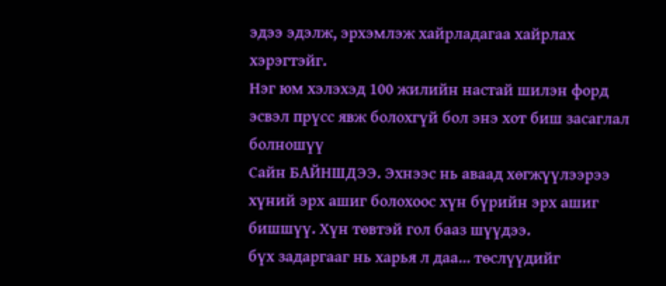эдээ эдэлж, эрхэмлэж хайрладагаа хайрлах хэрэгтэйг.
Нэг юм хэлэхэд 100 жилийн настай шилэн форд эсвэл прүсс явж болохгүй бол энэ хот биш засаглал болношүү
Сайн БАЙНШДЭЭ. Эхнээс нь аваад хөгжүүлээрээ хүний эрх ашиг болохоос хүн бүрийн эрх ашиг бишшүү. Хүн төвтэй гол бааз шүүдээ.
бүх задаргааг нь харья л даа... төслүүдийг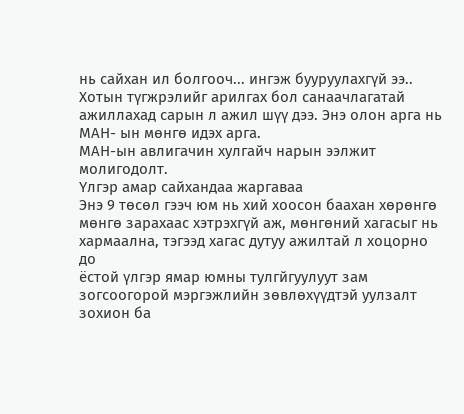нь сайхан ил болгооч... ингэж бууруулахгүй ээ..
Хотын түгжрэлийг арилгах бол санаачлагатай ажиллахад сарын л ажил шүү дээ. Энэ олон арга нь МАН- ын мөнгө идэх арга.
МАН-ын авлигачин хулгайч нарын ээлжит молигодолт.
Үлгэр амар сайхандаа жаргаваа
Энэ 9 төсөл гээч юм нь хий хоосон баахан хөрөнгө мөнгө зарахаас хэтрэхгүй аж, мөнгөний хагасыг нь хармаална, тэгээд хагас дутуу ажилтай л хоцорно до
ёстой үлгэр ямар юмны тулгйгуулуут зам зогсоогорой мэргэжлийн зөвлөхүүдтэй уулзалт зохион ба